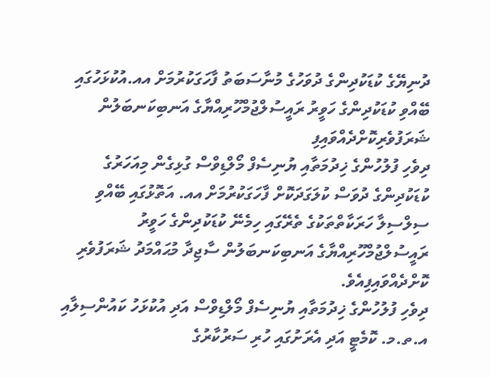ދުނިޔޭގެ ކުޑަކުދިންގެ ދުވަހުގެ މުނާސަބަތު ފާހަގަކުރުމަށް އއ.އުކުޅަހުގައި ބޭއްވި ކުޑަކުދިންގެ ހަވީރު ރައީސުލްޖުމްހޫރިއްޔާގެ އަނބިކަނބަލުން ޝަރަފުވެރިކޮށްދެއްވައިފި
ދިވެހި ފުލުހުންގެ ޚިދުމަތާއި ޔުނިސެފް މޯލްޑިވްސް ގުޅިގެން މިއަހަރުގެ ކުޑަކުދިންގެ ދުވަސް ކުލަގަދަކޮށް ފާހަގަކުރުމަށް އއ. އަތޮޅުގައި ބޭއްވި ސިލްސިލާ ހަރަކާތްތަކުގެ ތެރޭގައި ހިމެނޭ ކުޑަކުދިންގެ ހަވީރު ރައީސުލްޖުމްހޫރިއްޔާގެ އަނބިކަނބަލުން ސާޖިދާ މުޙައްމަދު ޝަރަފުވެރި ކޮށްދެއްވައިފިއެވެ.
ދިވެހި ފުލުހުންގެ ޚިދުމަތާއި ޔުނިސެފް މޯލްޑިވްސް އަދި އުކުޅަހު ކައުންސިލާއި އ.ތ.މ. ކޮމެޓީ އަދި އެރަށުގައި ހުރި ސަރުކާރުގެ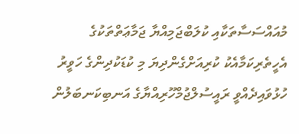މުއައްސަސާތަކާއި ކުލަބްޖަމިއްޔާ ޖަމާޢަތްތަކުގެ އެހީތެރިކަމާއެކު ކުރިއަށްގެންދިޔަ މި ކުޑަކުދިންގެ ހަވީރު ހުޅުވައިދެއްވީ ރައީސުލްޖުމްހޫރިއްޔާގެ އަނބިކަނބަލުން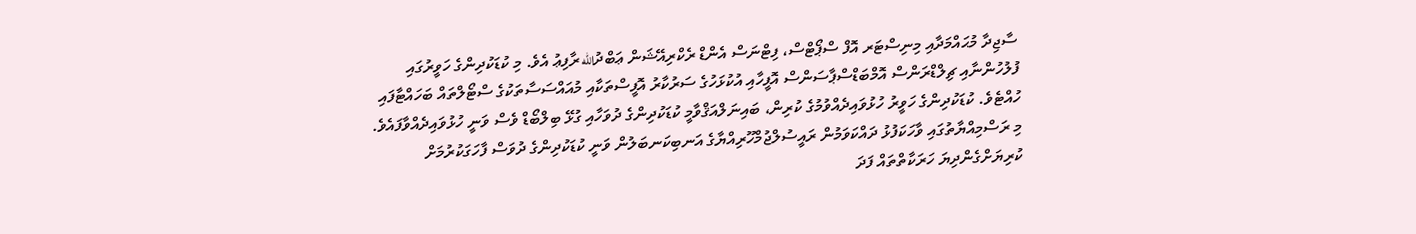ސާޖިދާ މުޙައްމަދާއި މިނިސްޓަރ އޮފް ސްޕޯޓްސް، ފިޓްނަސް އެންޑް ރެކްރިއޭޝަން ޢަބްދުالله ރާފިޢު އެވެ. މި ކުޑަކުދިންގެ ހަވީރުގައި ފުލުހުންނާއި ޗިލްޑްރަންސް އޮމްބަޑްސްޕާސަންސް އޮފީހާއި އުކުޅަހުގެ ސަރުކާރު އޮފީސްތަކާއި މުއައްސަސާތަކުގެ ސްޓޯލްތައް ބަހައްޓާފައި ހުއްޓެވެ. ކުޑަކުދިންގެ ހަވީރު ހުޅުވައިދެއްވުމުގެ ކުރިން، ބައިނަލްއަޤްވާމީ ކުޑަކުދިންގެ ދުވަހާއި ގުޅޭ ބިލްބޯޑް ވެސް ވަނީ ހުޅުވައިދެއްވާފައެވެ.
މި ރަސްމިއްޔާތުގައި ވާހަކަފުޅު ދައްކަވަމުން ރައީސުލްޖުމްހޫރިއްޔާގެ އަނބިކަނބަލުން ވަނީ ކުޑަކުދިންގެ ދުވަސް ފާހަގަކުރުމަށް ކުރިޔަށްގެންދިޔަ ހަރަކާތްތައް ފަދަ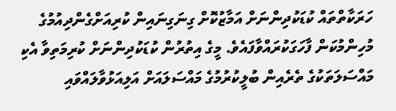ހަރަކާތްތައް ކުޑަކުދިންނަށް އަމާޒުކޮށް ގިނަގިނައިން ކުރިއަށްގެންދިއުމުގެ މުހިންމުކަން ފާހަގަކުރައްވާފައެވެ. މީގެ އިތުރުން ކުޑަކުދިންނަށް ކުރިމަތިވާ އެކި މައްސަލަތަކުގެ ތެރެއިން ބުލީކުރުމުގެ މައްސަލައަށް އަލިއަޅުވާލައްވައި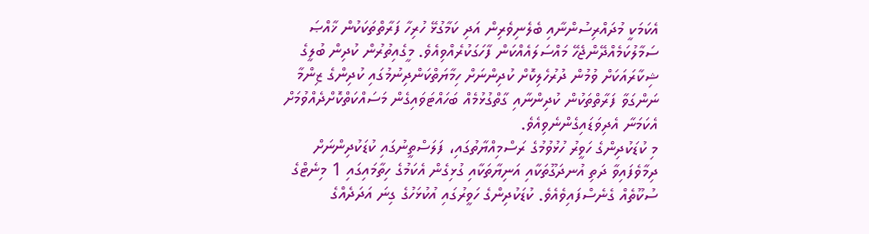އެކަމަކީ މުދައްރިސުންނާއި ބެލެނިވެރިން އަދި ކަމާގުޅޭ ހުރިހާ ފަރާތްތަކަކުން ޚާއްޞަ ސަމާލުކަމެއްދޭންޖެހޭ މައްސަލައެއްކަން ފާހަގަކުރެއްވިއެވެ. މީގެއިތުރުން ކުދިން ބުލީގެ ޝިކާރައަކަށް ވުމުން ދުރުހެލިކޮށް ކުދިންނަށް ހިމާޔަތްކަންދިނުމުގައި ކުދިންގެ ޒިންމާ ނަންގަވާ ފަރާތްތަކުން ކުދިންނާއި ގާތްގުޅުމެއް ބަހައްޓަވައިގެން މަސައްކަތްކޮށްދެއްވުމަށް އެކަމަނާ އެދިވަޑައިގެންނެވިއެވެ.
މި ކުޑަކުދިންގެ ހަވީރު ހުޅުވުމުގެ ރަސްމިއްޔާތުގައި، ފަލަސްތީނުގައި ކުޑަކުދިންނަށް ދިމާވެފައިވާ ދަތި އުނދަގޫތަކާއި އަނިޔާތަކާއި ގުޅިގެން އެކަމުގެ ހިތާމައިގައި 1 މިނެޓްގެ ސުކޫތެއް ގެނެސްފައިވެއެވެ. ކުޑަކުދިންގެ ހަވީރުގައި އުކުޅަހުގެ ގިނަ އަދަދެއްގެ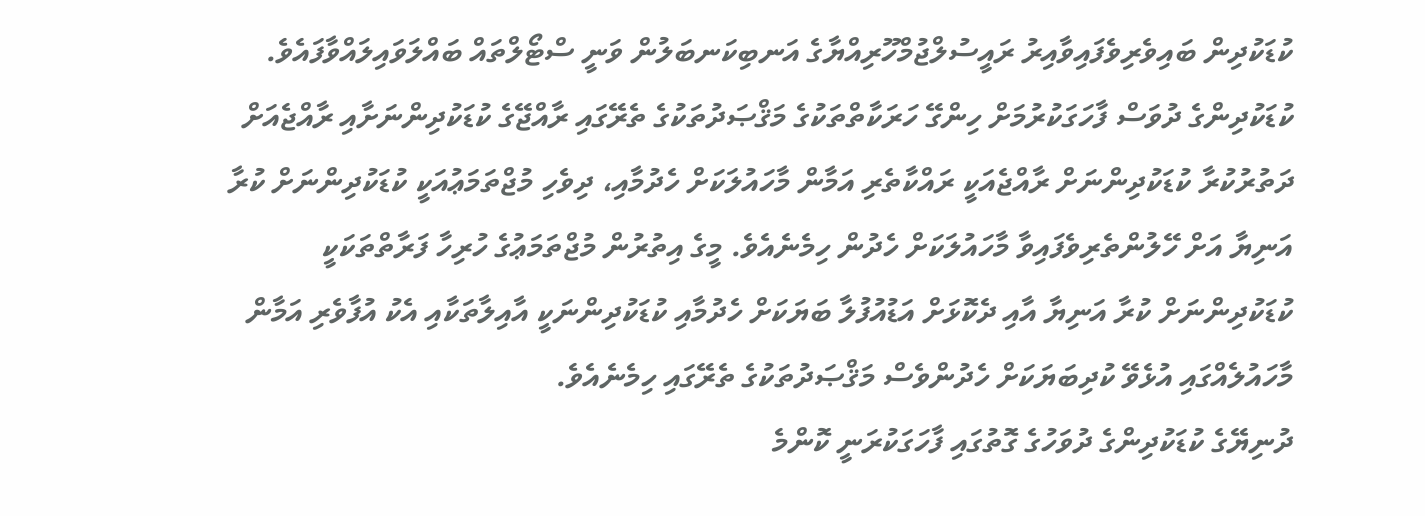ކުޑަކުދިން ބައިވެރިވެފައިވާއިރު ރައީސުލްޖުމްހޫރިއްޔާގެ އަނބިކަނބަލުން ވަނީ ސްޓޯލްތައް ބައްލަވައިލައްވާފައެވެ.
ކުޑަކުދިންގެ ދުވަސް ފާހަގަކުރުމަށް ހިންގޭ ހަރަކާތްތަކުގެ މަޤްޞަދުތަކުގެ ތެރޭގައި ރާއްޖޭގެ ކުޑަކުދިންނަށާއި ރާއްޖެއަށް ދަތުރުކުރާ ކުޑަކުދިންނަށް ރާއްޖެއަކީ ރައްކާތެރި އަމާން މާހައުލަކަށް ހެދުމާއި، ދިވެހި މުޖްތަމަޢުއަކީ ކުޑަކުދިންނަށް ކުރާ އަނިޔާ އަށް ހޭލުންތެރިވެފައިވާ މާހައުލަކަށް ހެދުން ހިމެނެއެވެ. މީގެ އިތުރުން މުޖްތަމަޢުގެ ހުރިހާ ފަރާތްތަކަކީ ކުޑަކުދިންނަށް ކުރާ އަނިޔާ އާއި ދެކޮޅަށް އަޑުއުފުލާ ބަޔަކަށް ހެދުމާއި ކުޑަކުދިންނަކީ އާއިލާތަކާއި އެކު އުފާވެރި އަމާން މާހައުލެއްގައި އުޅެވޭ ކުދިބަޔަކަށް ހެދުންވެސް މަޤްޞަދުތަކުގެ ތެރޭގައި ހިމެނެއެވެ.
ދުނިޔޭގެ ކުޑަކުދިންގެ ދުވަހުގެ ގޮތުގައި ފާހަގަކުރަނީ ކޮންމެ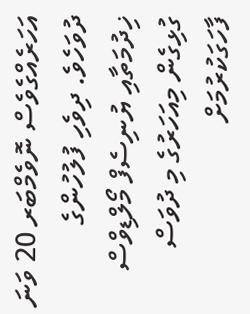އަހަރެއްގެވެސް ނޮވެމްބަރ 20 ވަނަ ދުވަހެވެ. ދިވެހި ފުލުހުންގެ ޚިދުމަތާއި ޔުނިސެފް މޯލްޑިވްސް ގުޅިގެން މިއަހަރުގެ މި ދުވަސް ފާހަގަކުރުމަށް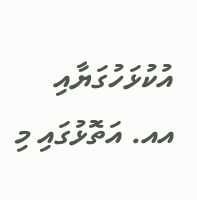އުކުޅަހުގަޔާއި އއ. އަތޮޅުގައި މި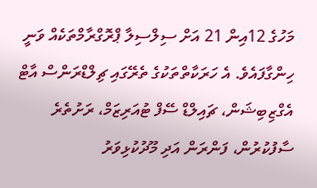މަހުގެ 12އިން 21 އަށް ސިލްސިލާ ޕްރޮގްރާމްތަކެއް ވަނީ ހިންގާފައެވެ. އެ ހަރަކާތްތަކުގެ ތެރޭގައި ޗިލްޑްރަންސް އާޓް އެގްޒިބިޝަން، ޗައިލްޑް ސޭފް ޓުއަރިޒަމް، ރަށުތެރެ ސާފުކުރުން، ފަންރަން އަދި މޫދުކުޅިވަރު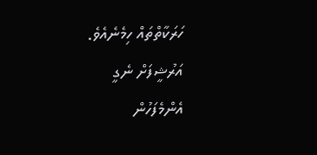ހަރަކާތްތައް ހިމެނެއެވެ.
އަރުޝީފަށް ނެގީ
އެންމެފަހުން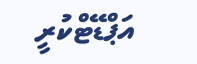އަޕްޑޭޓްކުރީ